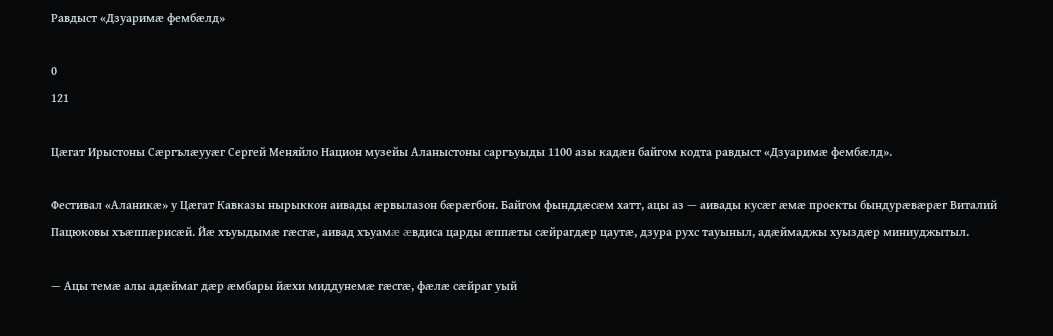Равдыст «Дзуаримæ фембæлд»

0
121

Цæгат Ирыстоны Сæргълæууæг Сергей Меняйло Национ музейы Аланыстоны саргъуыды 1100 азы кадæн байгом кодта равдыст «Дзуаримæ фембæлд».

Фестивал «Аланикæ» у Цæгат Кавказы нырыккон аивады æрвылазон бæрæгбон. Байгом фынддæсæм хатт, ацы аз — аивады кусæг æмæ проекты бындурæвæрæг Виталий Пацюковы хъæппæрисæй. Йæ хъуыдымæ гæсгæ, аивад хъуамæ æвдиса царды æппæты сæйрагдæр цаутæ, дзура рухс тауыныл, адæймаджы хуыздæр миниуджытыл.

— Ацы темæ алы адæймаг дæр æмбары йæхи миддунемæ гæсгæ, фæлæ сæйраг уый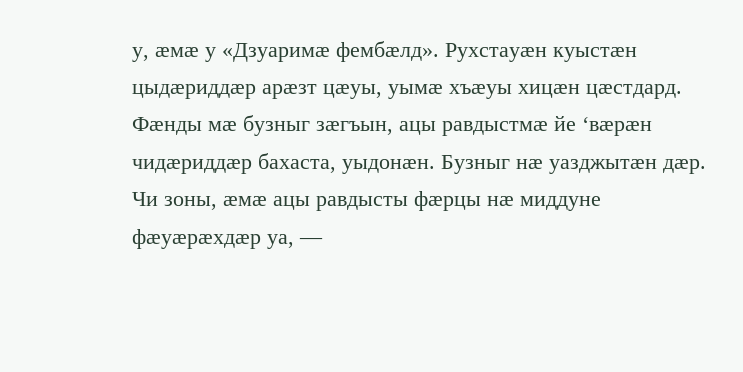у, æмæ у «Дзуаримæ фембæлд». Рухстауæн куыстæн цыдæриддæр арæзт цæуы, уымæ хъæуы хицæн цæстдард. Фæнды мæ бузныг зæгъын, ацы равдыстмæ йе ‘вæрæн чидæриддæр бахаста, уыдонæн. Бузныг нæ уазджытæн дæр. Чи зоны, æмæ ацы равдысты фæрцы нæ миддуне фæуæрæхдæр уа, —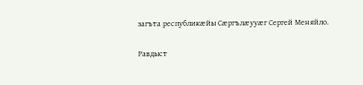загъта республикæйы Сæргълæууæг Сергей Меняйло.

Равдыст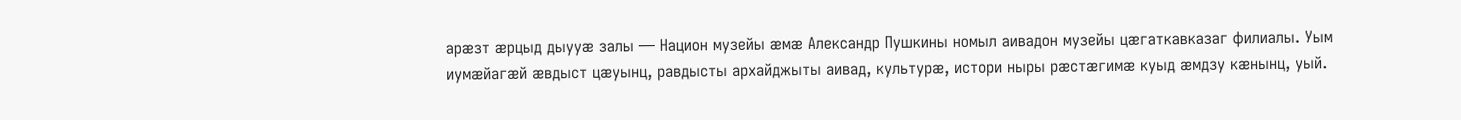арæзт æрцыд дыууæ залы — Национ музейы æмæ Александр Пушкины номыл аивадон музейы цæгаткавказаг филиалы. Уым иумæйагæй æвдыст цæуынц, равдысты архайджыты аивад, культурæ, истори ныры рæстæгимæ куыд æмдзу кæнынц, уый.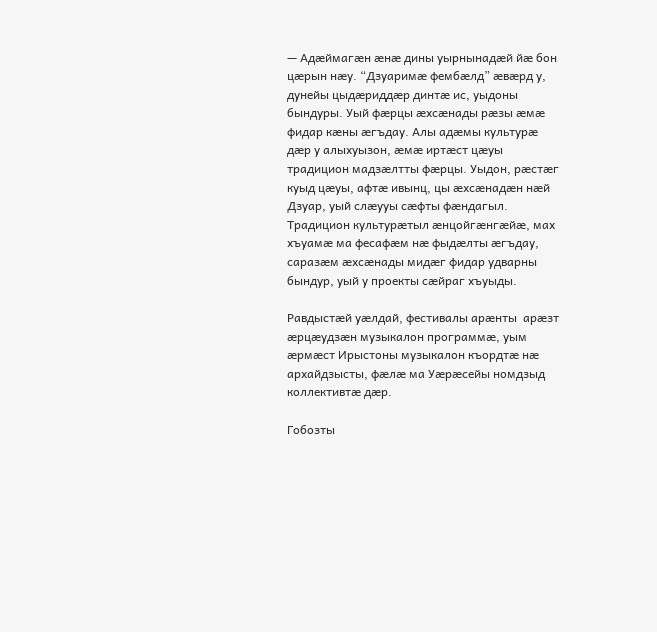— Адæймагæн æнæ дины уырнынадæй йæ бон цæрын нæу. “Дзуаримæ фембæлд” æвæрд у, дунейы цыдæриддæр динтæ ис, уыдоны бындуры. Уый фæрцы æхсæнады рæзы æмæ фидар кæны æгъдау. Алы адæмы культурæ дæр у алыхуызон, æмæ иртæст цæуы традицион мадзæлтты фæрцы. Уыдон, рæстæг куыд цæуы, афтæ ивынц, цы æхсæнадæн нæй Дзуар, уый слæууы сæфты фæндагыл. Традицион культурæтыл æнцойгæнгæйæ, мах хъуамæ ма фесафæм нæ фыдæлты æгъдау, саразæм æхсæнады мидæг фидар удварны бындур, уый у проекты сæйраг хъуыды.

Равдыстæй уæлдай, фестивалы арæнты  арæзт æрцæудзæн музыкалон программæ, уым æрмæст Ирыстоны музыкалон къордтæ нæ архайдзысты, фæлæ ма Уæрæсейы номдзыд коллективтæ дæр.

Гобозты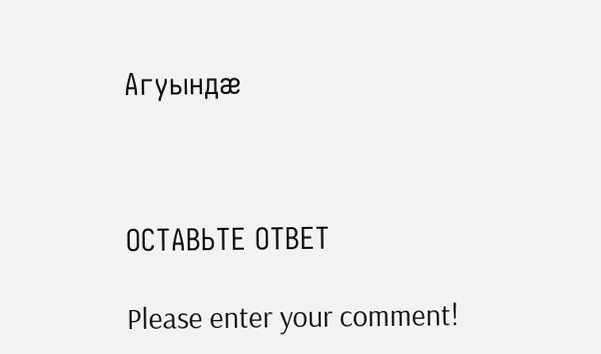Агуындæ



ОСТАВЬТЕ ОТВЕТ

Please enter your comment!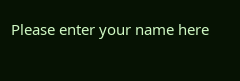Please enter your name here